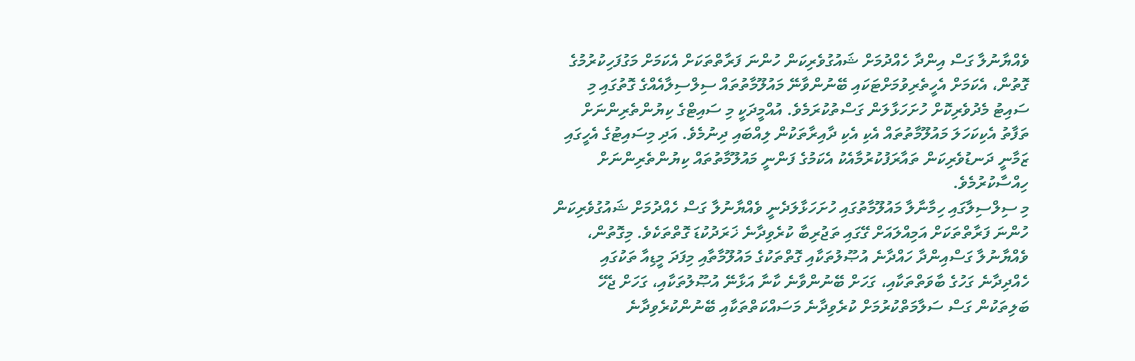ވެއްޔާނުލާ ގަސް އިންދާ ހެއްދުމަށް ޝައުގުވެރިކަން ހުންނަ ފަރާތްތަކަށް އެކަމަށް މަގުފަހިކުރުމުގެ ގޮތުން، އެކަމަށް އެހީތެރިވުމަށްޓަކައި ބޭނުންވާނޭ މައުލޫމާތުތައް ސިލްސިލާއެއްގެ ގޮތުގައި މި ސައިޓު މެދުވެރިކޮށް ހުށަހަޅާލަން ގަސްތުކުރަމެވެ. އުއްމީދަކީ މި ސައިޓްގެ ކިޔުންތެރިންނަށް ތަފާތު އެކިކަހަލަ މައުލޫމާތުތައް އެކި އެކި ދާއިރާތަކުން ލިއްބައި ދިނުމެވެ. އަދި މިސައިޓުގެ އެހީގައި ޒަމާނީ ދަނޑުވެރިކަން ތައާރަފުކުރުމާއެކު އެކަމުގެ ފަންނީ މައުލޫމާތުތައް ކިޔުންތެރިންނަށް ހިއްސާކުރުމެވެ.
މި ސިލްސިލާގައި ހިމާނާލާ މައުލޫމާތުގައި ހުށަހަޅާލަދެނީ ވެއްޔާނުލާ ގަސް ހެއްދުމަށް ޝައުގުވެރިކަން ހުންނަ ފަރާތްތަކަށް އަމިއްލައަށް ގޭގައި ތަޖުރިބާ ކުރެވިދާނެ ޚަރަދުކުޑަ ގޮތްތަކެވެ. މިގޮތުން، ވެއްޔާނުލާ ގަސްއިންދާ ހައްދާނެ އުޞޫލުތަކާއި ގޮތްތަކުގެ މައުލޫމާތާއި މިފަދަ މީޑިއާ ތަކުގައި ހެއްދިދާނެ ގަހުގެ ބާވަތްތަކާއި، ގަހަށް ބޭނުންވާނެ ކާނާ އަޅާނޭ އުޞޫލުތަކާއި، ގަހަށް ޖެހޭ ބަލިތަކުން ގަސް ސަލާމަތްކުރުމަށް ކުރެވިދާނެ މަސައްކަތްތަކާއި ބޭނުންކުރެވިދާނެ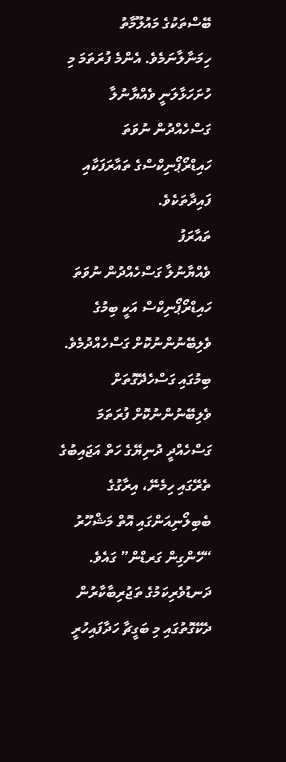ބޭސްތަކުގެ މައުލޫމާތު ހިމަނާލާނަމެވެ. އެންމެ ފުރަތަމަ މި ހުށަހަޅާލަނީ ވެއްޔާނުލާ ގަސްހެއްދުން ނުވަތަ ހައިޑްރޯޕޯނިކްސްގެ ތައާރަފަކާއި ފައިދާތަކެވެ.
ތައާރަފު
ވެއްޔާނުލާ ގަސްހެއްދުން ނުވަތަ ހައިޑްރޯޕޯނިކްސް އަކީ ބިމުގެ ވެލިބޭނުންނުކޮށް ގަސްހެއްދުމެވެ. ބިމުގައި ގަސްހެދޭގޮތަށް ވެލިބޭނުންނުކޮށް ފުރަތަމަ ގަސްހެއްދީ ދުނިޔޭގެ ހަތް އަޖައިބުގެ ތެރޭގައި ހިމެނޭ، އިރާގުގެ ބެބިލޯނިއަންގައި އޮތް މަޝްހޫރު “ހޭންގިން ގަރޑްން” ގައެވެ. ދަނޑުވެރިކަމުގެ ތަޖުރިބާކާރުން ދެކޭގޮތުގައި މި ބަގީޗާ ހަދާފައިހުރީ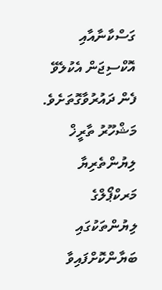ގަސްކާނާއާއި އޮކްސިޖަން އެކުލެވޭ ފެން ދައުރުވާގޮތަށެވެ. މަޝްހޫރު ތާރީޚް ލިޔުންތެރިޔާ މަރކްޕޯލްގެ ލިޔުންތަކުގައި ބަޔާންކޮށްފައިވާ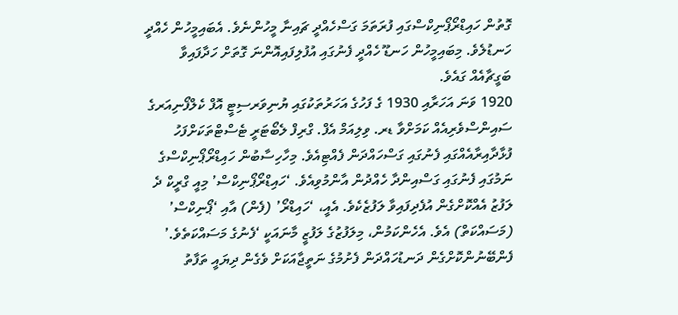ގޮތުން ހައިޑްރޯޕޯނިކްސްގައި ފުރަތަމަ ގަސްހެއްދީ ޗައިނާ މީހުންނެވެ. އެބައިމީހުން ހެއްދީ ހަނޑުލެވެ. މިބައިމީހުން ހަނޑޫ ހެއްދީ ފެނުގައި އުފުލިފައިއޮންނަ ގޮތަށް ހަދާފައިވާ ބަގީޗާއެއް ގައެވެ.
1920 ވަނަ އަހަރާއި 1930 ގެ ފަހުގެ އަހަރުތަކުގައި ޔުނިވަރސިޓީ އޮފް ކެލްފޯނިއަރގެ ސައިންސްވެރިއެއް ކަމަށްވާ ޑރ. ވިލިއަމް އެފް. ގްރިފް ލެބޯޓަރީ ޓެސްޓްތަކަށްފަހު ފުޅާދާއިރާއެއްގައި ފެނުގައި ގަސްހައްދަން ފެއްޓިއެވެ. މިހާހިސާބުން ހައިޑްރޯޕޯނިކްސްގެ ނަމުގައި ފެނުގައި ގަސްއިންދާ ހެއްދުން އާންމުވިއެވެ. ‘ހައިޑްރޯޕޯނިކްސް’ މިއީ ގްރީކް ދެ ލަފުޒު އެއްކޮށްގެން އުފެދިފައިވާ ލަފުޒެކެވެ. އެއީ، ‘ހައިޑްރޯ’ (ފެން) އާއި ‘ޕޯނިކްސް’ (މަސައްކަތް) އެވެ. އެހެންކަމުން، މިލަފުޒުގެ ލަފުޒީ މާނައަކީ ‘ފެނުގެ މަސައްކަތެވެ.’
ފެންބޭނުންކޮށްގެން ދަނޑުހައްދަން ފެށުމުގެ ނަތީޖާއަކަށް ވެގެން ދިޔައީ ތަފާތު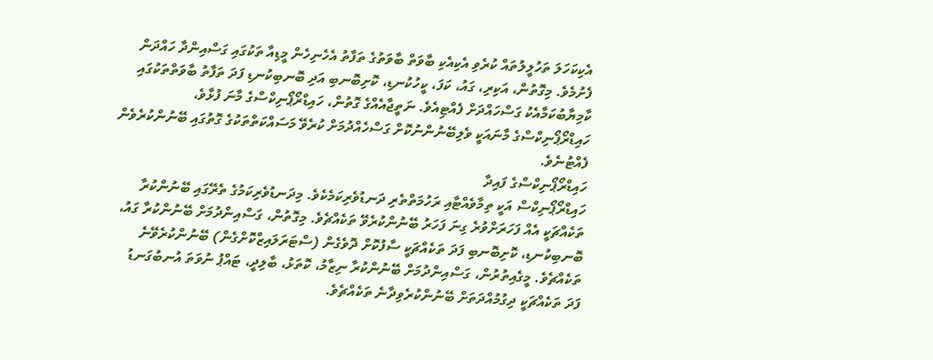އެކިކަހަލަ ތަހުލީލުތައް ކުރެވި އެކިއެކި ބާވަތް ބާވަތުގެ ތަފާތު އެހެނިހެން މީޑިއާ ތަކުގައި ގަސްއިންދާ ހައްދަން ފެށުމެވެ. މިގޮތުން، އަކިރި، ގައު، ކަފަ، ކީހުކުނޑި، ކޮށިބޮނބި އަދި ބޮނބިކުނޑި ފަދަ ތަފާތު ބާވަތްތަކުގައި ކާމިޔާބުކަމާއެކު ގަސްހައްދަށް ފެއްޓިއެވެ. ނަތީޖާއެއްގެ ގޮތުން، ހައިޑްރޯޕޯނިކްސްގެ މާނަ ފުޅާވެ، ހައިޑްރޯޕޯނިކްސްގެ މާނައަކީ ވެލިބޭނުންނުކޮށް ގަސްހެއްދުމަށް ކުރެވޭ މަސައްކަތްތަކުގެ ގޮތުގައި ބޭނުންކުރެވެން ފެއްޓުނެވެ.
ހައިޑްރޯޕޯނިކްސްގެ ފައިދާ
ހައިޑްރޯޕޯނިކްސް އަކީ ތިމާވެއްޓާއި ރަހުމަތްތެރި ދަނޑުވެރިކަމެކެވެ. މިދަނޑުވެރިކަމުގެ ތެރޭގައި ބޭނުންކުރާ ތަކެއްޗަކީ އެއް ފަހަރަށްވުރެ ގިނަ ފަހަރު ބޭނުންކުރެވޭ ތަކެއްޗެވެ. މިގޮތުން، ގަސްއިންދުމަށް ބޭނުންކުރާ ގައު، ބޮނބިކުނޑި، ކޮށިބޮނބި ފަދަ ތަކެއްޗަކީ ސާފުކޮށް ދޮވެގެން (ސްޓަރަލައިޒްކޮށްގެން) ބޭނުންކުރެވޭނެ ތަކެއްޗެވެ. މީގެއިތުރުން، ގަސްއިންދުމަށް ބޭނުންކުރާ ނިޒާމު، ކޮތަޅު، ބާލިދީ، ޓައްޕު ނުވަތަ އުނބުގަނޑު ފަދަ ތަކެއްޗަކީ ދިގުމުއްދަތަށް ބޭނުންކުރެވިދާނެ ތަކެއްޗެވެ.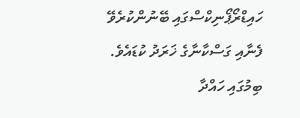ހައިޑްރޯޕޯނިކްސްގައި ބޭނުންކުރެވޭ ފެނާއި ގަސްކާނާގެ ޚަރަދު ކުޑައެވެ. ބިމުގައި ހައްދާ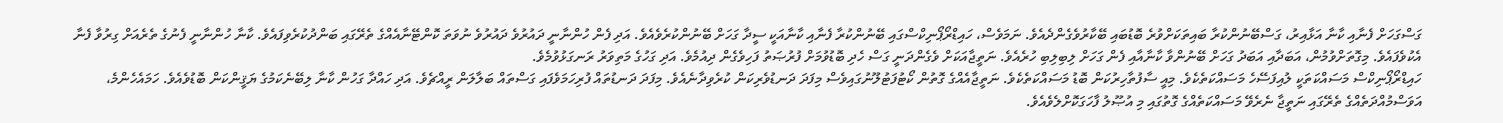ގަސްގަހަށް ފެނާއި ކާނާ އަޅާއިރު، ގަސްބޭނުންކުރާ ބައިތަކަށްވުރެ ބޮޑުބައި ބޭކާރުވެގެންދެއެވެ. ނަމަވެސް، ހައިޑްރޯޕޯނިކްސްގައި ބޭނުންކުރާ ފެނާއި ކާނާއަކީ ސީދާ ގަހަށް ބޭނުންކުރެވެއެވެ. އަދި ފެން ހުންނާނީ ދައުރުވެ ދައުރުވެ ނުވަތަ ކޮންޓޭނާއެއްގެ ތެރޭގައި ބަންދުކުރެވިފައެވެ. ކާނާ ހުންނާނީ ފެނުގެ ތެރެއަށް ގިރުވާ ފެނާ އެކުވެފައެވެ. މިގޮތަށްވުމުން، އަބަދާއި އަބަދު ގަހަށް ބޭނުންވާ ކާނާއާއި ފެން ގަހަށް ލިބިލިބި ހުރެއެވެ. ނަތީޖާއަކަށް ވެގެންދަނީ ގަސް ހެދި ބޮޑުވުމަށް ފުރުޞަތު ފަހިވެގެން ދިއުމެވެ. އަދި ގަހުގެ މަތިވަރު ރަނގަޅުވުމެވެ.
ހައިޑްރޯޕޯނިކްސް މަސައްކަތަކީ ލުއިފަސޭހެ މަސައްކަތެކެވެ. މިއީ ސާފުތާހިރުކަން ބޮޑު މަސައްކަތެކެވެ. ނަތީޖާއެއްގެ ގޮތުން ކޯޓުފަޓުލޫނުގައިވެސް މިފަދަ ދަނޑުވެރިކަން ކުރެވިދާނެއެވެ. މިފަދަ ދަނޑުތައް ފުރިހަމަވެފައި ގަސްތައް ބަލާލަން ރީއްޗެވެ. އަދި ހައްދާ ގަހުން ކާނާ ލިބޭނެކަމުގެ ޔަޤީންކަން ބޮޑުވެއެވެ. ހަމައެހެންމެ، އަވަސްމުއްދަތެއްގެ ތެރޭގައި ނަތީޖާ ނެރެވޭ މަސައްކަތެއްގެ ގޮތުގައި މި އުޞޫލު ފާހަގަކޮށްލެވެއެވެ.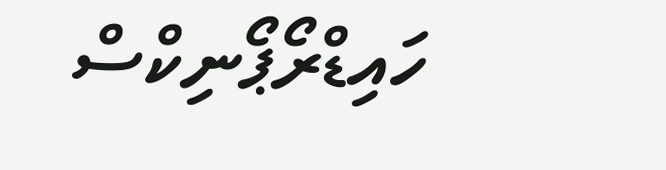ހައިޑްރޯޕޯނިކްސް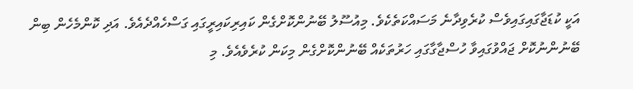އަކީ ކުޑަޖާގައިގައިވެސް ކުރެވިދާނެ މަސައްކަތެކެވެ. މިއުސޫލު ބޭނުންކޮށްގެން ކައިރިކައިރީގައި ގަސްހެއްދެއެވެ. އަދި ކޮންމެހެން ބިން ބޭނުންނުކޮށް ޖައްވުގައިވާ ހުސްޖާގާގައި ހަރުތަކެއް ބޭނުންކޮށްގެން މިކަން ކުރެވެއެވެ. މި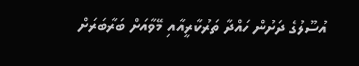އުސޫލުގެ ދަށުން ހައްދާ ތަރުކާރީއާއި މޭވާއަށް ބަރާބަރަށް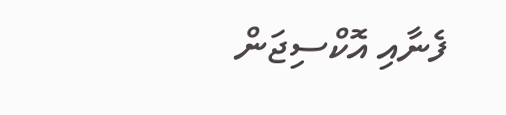ފެނާއި އޮކްސިޖަން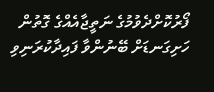ފޯރުކޮށްދެވުމުގެ ނަތީޖާއެއްގެ ގޮތުން ހަށިގަނޑަށް ބޭނުންވާ ފައިދާކުރަނިވި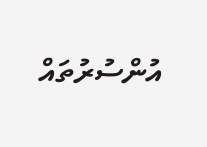އުންސުރުތައް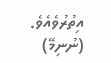އިތުރުވެއެވެ. (ނުނިމޭ)